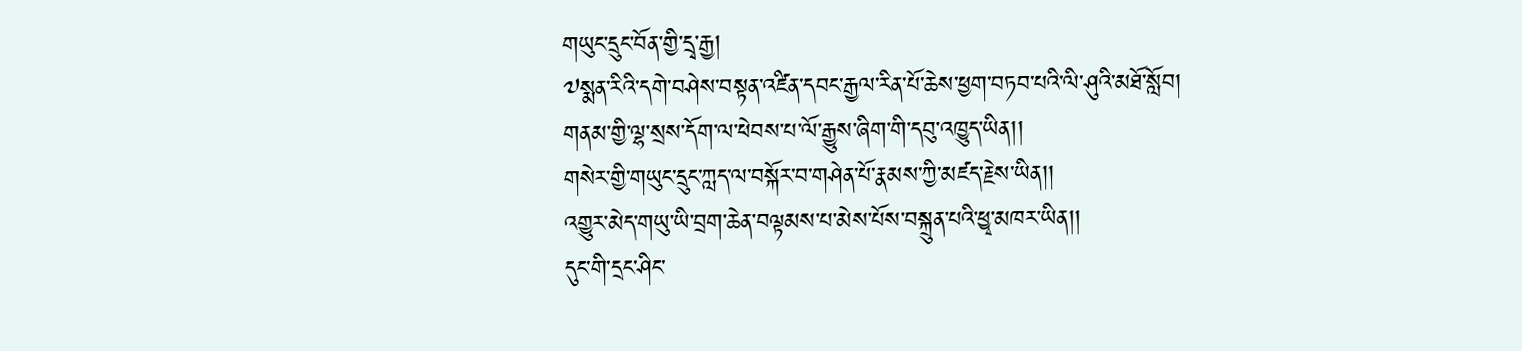གཡུང་དྲུང་བོན་གྱི་དྲྭ་རྒྱ།
༧སྨན་རིའི་དགེ་བཤེས་བསྟན་འཛིན་དབང་རྒྱལ་རིན་པོ་ཆེས་ཕྱག་བཏབ་པའི་ལི་ཤུའི་མཐོ་སློབ།
གནམ་གྱི་ལྷ་སྲས་དོག་ལ་ཕེབས་པ་ལོ་རྒྱུས་ཞིག་གི་དབུ་འཁྱུད་ཡིན།།
གསེར་གྱི་གཡུང་དྲུང་ཀླད་ལ་བསྐོར་བ་གཤེན་པོ་རྣམས་ཀྱི་མཛད་རྗེས་ཡིན།།
འགྱུར་མེད་གཡུ་ཡི་བྲག་ཆེན་བལྟམས་པ་མེས་པོས་བསྐྲུན་པའི་ཕྱྭ་མཁར་ཡིན།།
དུང་གི་དྲང་ཤིང་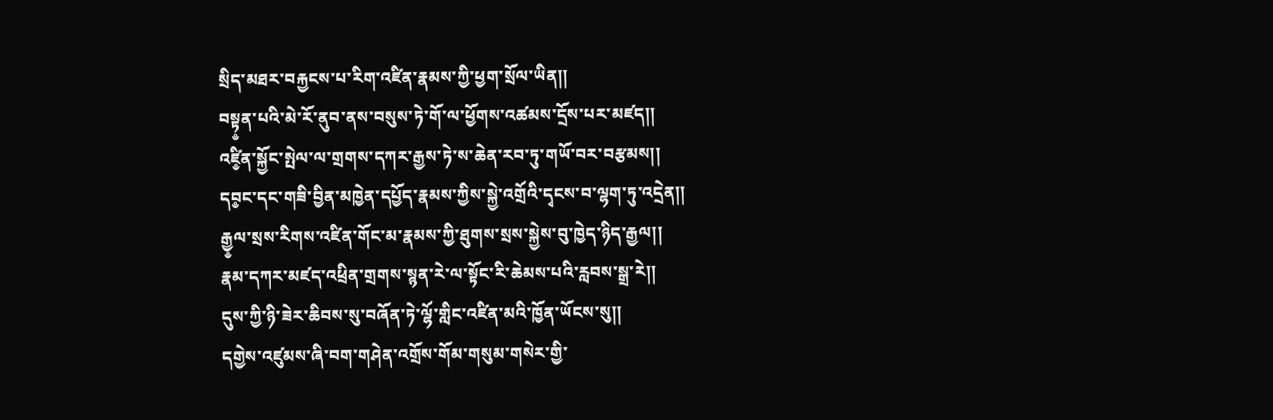སྲིད་མཐར་བརྐྱངས་པ་རིག་འཛིན་རྣམས་ཀྱི་ཕྱག་སྲོལ་ཡིན།།
བསྟ༵ན་པའི་མེ་རོ་ནུབ་ནས་བསུས་ཏེ་གོ་ལ་ཕྱོགས་འཚམས་དྲོས་པར་མཛད།།
འཛི༵ན་སྐྱོང་སྤེལ་ལ་གྲགས་དཀར་རྒྱས་ཏེ་ས་ཆེན་རབ་ཏུ་གཡོ་བར་བརྩམས།།
དབ༵ང་དང་གཟི་བྱིན་མཁྱེན་དཔྱོད་རྣམས་ཀྱིས་སྐྱེ་འགྲོའི་དྭངས་བ་ལྷག་ཏུ་འདྲེན།།
རྒྱ༵ལ་སྲས་རིགས་འཛིན་གོང་མ་རྣམས་ཀྱི་ཐུགས་སྲས་སྐྱེས་བུ་ཁྱེད་ཉིད་རྒྱལ།།
རྣམ་དཀར་མཛད་འཕྲིན་གྲགས་སྙན་རེ་ལ་སྟོང་རི་ཆེམས་པའི་རླབས་སྒྲ་རེ།།
དུས་ཀྱི་ཉི་ཟེར་ཆིབས་སུ་བཞོན་ཏེ་ལྷོ་གླིང་འཛིན་མའི་ཁྱོན་ཡོངས་སུ།།
དགྱེས་འཛུམས་ཞི་བག་གཤེན་འགྲོས་གོམ་གསུམ་གསེར་གྱི་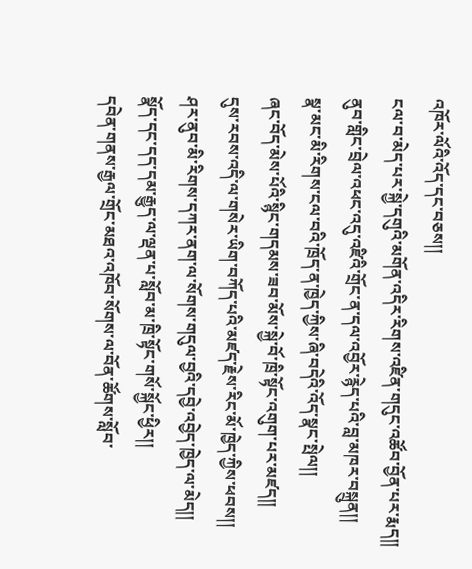འཁོར་ལོའི་འོད་དང་བཅས།།
ངལ་བ་མེད་པར་སྐྱེ་དགུའི་མགོན་འདིར་རིགས་འཛིན་གདུང་འཚོབ་བྱོན་པར་རྨད།།
ནུབ་གླིང་བྲེལ་འཕང་འདུ་འཛིའི་གྲོང་ན་དལ་འབྱོར་རྙེད་པའི་བླ་མཁར་བསྐྲུན།།
སྣ་མང་མི་རིགས་ངལ་བའི་ཁྲོད་ན་ཁྱེད་ཀྱིས་ཞི་བདེའི་འོད་སྣང་སྤེལ།།
ཞང་བོད་མེས་པོའི་སྙིང་གདམས་ཟབ་མོས་སྐྱེ་བོ་ཁྲི་སྟོང་འགུག་པར་མཛད།།
དུས་རབས་འདི་ལ་གསེར་ཡིག་བཀོད་པའི་མཛད་རྗེས་རིང་མོ་ཁྱེད་ཀྱིས་ཕབས།།
ཤར་ནུབ་མི་རིགས་དཀར་ནག་ལ་སོགས་གདུལ་བྱའི་དབྱེ་འབྱེད་ཁྱེད་ལ་མེད།།
སྣོད་དང་དད་དམ་རྒྱུད་ལ་ལྡན་པ་སློབ་མ་ཁྲི་སྟོང་གསོ་སྐྱོང་ཕྱིར།།
དབེན་གནས་རྒྱལ་གྲོང་མཐའ་འཁོབ་སོགས་ལ་བོན་ཚོགས་སློབ་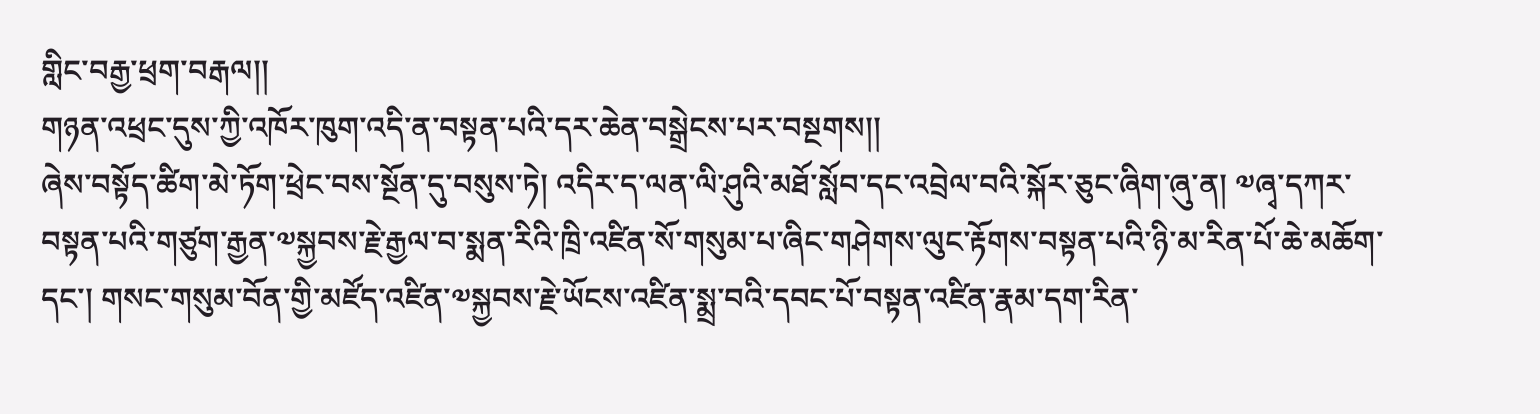གླིང་བརྒྱ་ཕྲག་བརྒལ།།
གཉན་འཕྲང་དུས་ཀྱི་འཁོར་ཁུག་འདི་ན་བསྟན་པའི་དར་ཆེན་བསྒྲེངས་པར་བསྔགས།།
ཞེས་བསྟོད་ཚིག་མེ་ཏོག་ཕྲེང་བས་སྔོན་དུ་བསུས་ཏེ། འདིར་ད་ལན་ལི་ཤུའི་མཐོ་སློབ་དང་འབྲེལ་བའི་སྐོར་ཅུང་ཞིག་ཞུ་ན། ༧ཞྭ་དཀར་བསྟན་པའི་གཙུག་རྒྱན་༧སྐྱབས་རྗེ་རྒྱལ་བ་སྨན་རིའི་ཁྲི་འཛིན་སོ་གསུམ་པ་ཞིང་གཤེགས་ལུང་རྟོགས་བསྟན་པའི་ཉི་མ་རིན་པོ་ཆེ་མཆོག་དང་། གསང་གསུམ་བོན་གྱི་མཛོད་འཛིན་༧སྐྱབས་རྗེ་ཡོངས་འཛིན་སྨྲ་བའི་དབང་པོ་བསྟན་འཛིན་རྣམ་དག་རིན་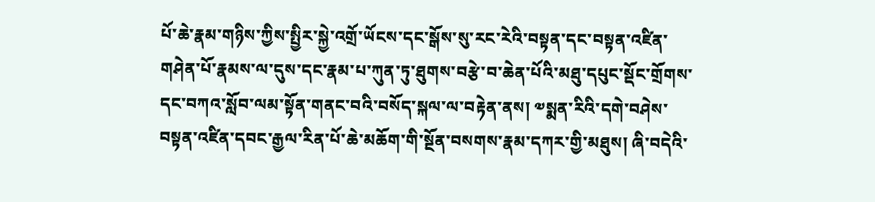པོ་ཆེ་རྣམ་གཉིས་ཀྱིས་སྤྱིར་སྐྱེ་འགྲོ་ཡོངས་དང་སྒོས་སུ་རང་རེའི་བསྟན་དང་བསྟན་འཛིན་གཤེན་པོ་རྣམས་ལ་དུས་དང་རྣམ་པ་ཀུན་ཏུ་ཐུགས་བརྩེ་བ་ཆེན་པོའི་མཐུ་དཔུང་སྡོང་གྲོགས་དང་བཀའ་སློབ་ལམ་སྟོན་གནང་བའི་བསོད་སྐལ་ལ་བརྟེན་ནས། ༧སྨན་རིའི་དགེ་བཤེས་བསྟན་འཛིན་དབང་རྒྱལ་རིན་པོ་ཆེ་མཆོག་གི་སྔོན་བསགས་རྣམ་དཀར་གྱི་མཐུས། ཞི་བདེའི་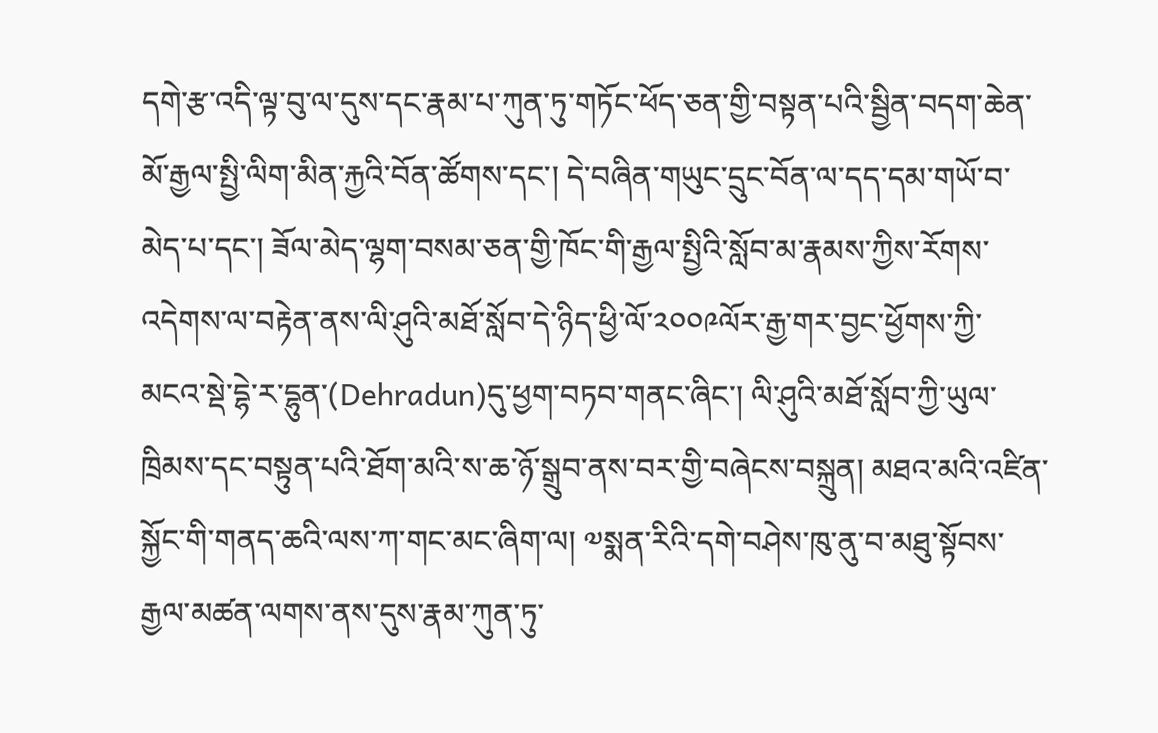དགེ་རྩ་འདི་ལྟ་བུ་ལ་དུས་དང་རྣམ་པ་ཀུན་ཏུ་གཏོང་ཕོད་ཅན་གྱི་བསྟན་པའི་སྦྱིན་བདག་ཆེན་མོ་རྒྱལ་སྤྱི་ལིག་མིན་རྐྱའི་བོན་ཚོགས་དང་། དེ་བཞིན་གཡུང་དྲུང་བོན་ལ་དད་དམ་གཡོ་བ་མེད་པ་དང་། ཟོལ་མེད་ལྷག་བསམ་ཅན་གྱི་ཁོང་གི་རྒྱལ་སྤྱིའི་སློབ་མ་རྣམས་ཀྱིས་རོགས་འདེགས་ལ་བརྟེན་ནས་ལི་ཤུའི་མཐོ་སློབ་དེ་ཉིད་ཕྱི་ལོ་༢༠༠༩ལོར་རྒྱ་གར་བྱང་ཕྱོགས་ཀྱི་མངའ་སྡེ་དྷེ་ར་དྷུན་(Dehradun)དུ་ཕྱག་བཏབ་གནང་ཞིང་། ལི་ཤུའི་མཐོ་སློབ་ཀྱི་ཡུལ་ཁྲིམས་དང་བསྟུན་པའི་ཐོག་མའི་ས་ཆ་ཉོ་སྒྲུབ་ནས་བར་གྱི་བཞེངས་བསྐྲུན། མཐའ་མའི་འཛིན་སྐྱོང་གི་གནད་ཆའི་ལས་ཀ་གང་མང་ཞིག་ལ། ༧སྨན་རིའི་དགེ་བཤེས་ཁུ་ནུ་བ་མཐུ་སྟོབས་རྒྱལ་མཚན་ལགས་ནས་དུས་རྣམ་ཀུན་ཏུ་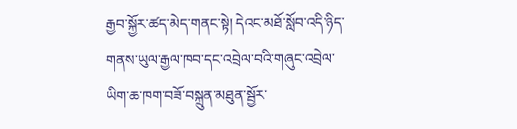རྒྱབ་སྐྱོར་ཚད་མེད་གནང་སྟེ། དེའང་མཐོ་སློབ་འདི་ཉིད་གནས་ཡུལ་རྒྱལ་ཁབ་དང་འབྲེལ་བའི་གཞུང་འབྲེལ་ཡིག་ཆ་ཁག་བཟོ་བསྐྲུན་མཐུན་སྦྱོར་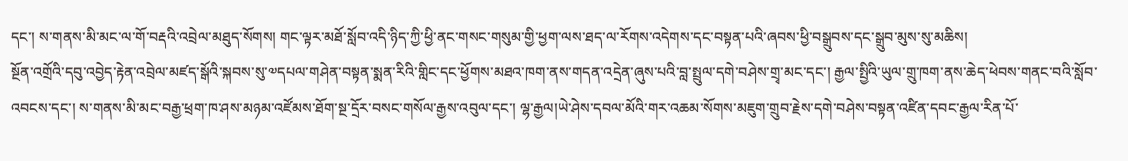དང་། ས་གནས་མི་མང་ལ་གོ་བརྡའི་འབྲེལ་མཐུད་སོགས། གང་ལྟར་མཐོ་སློབ་འདི་ཉིད་ཀྱི་ཕྱི་ནང་གསང་གསུམ་གྱི་ཕྱག་ལས་ཐད་ལ་རོགས་འདེགས་དང་བསྟན་པའི་ཞབས་ཕྱི་བསྒྲུབས་དང་སྒྲུབ་མུས་སུ་མཆིས།
སྔོན་འགྲོའི་དབུ་འབྱེད་རྟེན་འབྲེལ་མཛད་སྒོའི་སྐབས་སུ་༧དཔལ་གཤེན་བསྟན་སྨན་རིའི་གླིང་དང་ཕྱོགས་མཐའ་ཁག་ནས་གདན་འདྲེན་ཞུས་པའི་བླ་སྤྲུལ་དགེ་བཤེས་གྲྭ་མང་དང་། རྒྱལ་སྤྱིའི་ཡུལ་གྲུ་ཁག་ནས་ཆེད་ཕེབས་གནང་བའི་སློབ་འབངས་དང་། ས་གནས་མི་མང་བརྒྱ་ཕྲག་ཁ་ཤས་མཉམ་འཛོམས་ཐོག་སྔ་དྲོར་བསང་གསོལ་རྒྱས་འབུལ་དང་། ལྷ་རྒྱལ།ཡེ་ཤེས་དབལ་མོའི་གར་འཆམ་སོགས་མཇུག་གྲུབ་རྗེས་དགེ་བཤེས་བསྟན་འཛིན་དབང་རྒྱལ་རིན་པོ་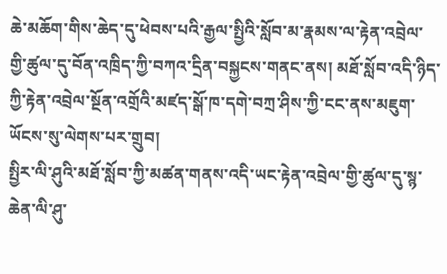ཆེ་མཆོག་གིས་ཆེད་དུ་ཕེབས་པའི་རྒྱལ་སྤྱིའི་སློབ་མ་རྣམས་ལ་རྟེན་འབྲེལ་གྱི་ཚུལ་དུ་བོན་འཁྲིད་ཀྱི་བཀའ་དྲིན་བསྐྱངས་གནང་ནས། མཐོ་སློབ་འདི་ཉིད་ཀྱི་རྟེན་འབྲེལ་སྔོན་འགྲོའི་མཛད་སྒོ་ཁ་དགེ་བཀྲ་ཤིས་ཀྱི་ངང་ནས་མཇུག་ཡོངས་སུ་ལེགས་པར་གྲུབ།
སྤྱིར་ལི་ཤུའི་མཐོ་སློབ་ཀྱི་མཚན་གནས་འདི་ཡང་རྟེན་འབྲེལ་གྱི་ཚུལ་དུ་སྙ་ཆེན་ལི་ཤུ་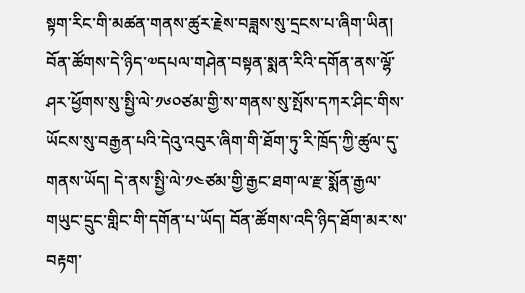སྟག་རིང་གི་མཚན་གནས་ཚུར་རྗེས་བཟླས་སུ་དྲངས་པ་ཞིག་ཡིན། བོན་ཚོགས་དེ་ཉིད་༧དཔལ་གཤེན་བསྟན་སྨན་རིའི་དགོན་ནས་ལྷོ་ཤར་ཕྱོགས་སུ་སྤྱི་ལེ་༡༦༠ཙམ་གྱི་ས་གནས་སུ་སྤོས་དཀར་ཤིང་གིས་ཡོངས་སུ་བརྒྱན་པའི་དེའུ་འབུར་ཞིག་གི་ཐོག་ཏུ་རི་ཁྲོད་ཀྱི་ཚུལ་དུ་གནས་ཡོད། དེ་ནས་སྤྱི་ལེ་༡༤ཙམ་གྱི་རྒྱང་ཐག་ལ་རྫ་སྨོན་རྒྱལ་གཡུང་དྲུང་གླིང་གི་དགོན་པ་ཡོད། བོན་ཚོགས་འདི་ཉིད་ཐོག་མར་ས་བརྟག་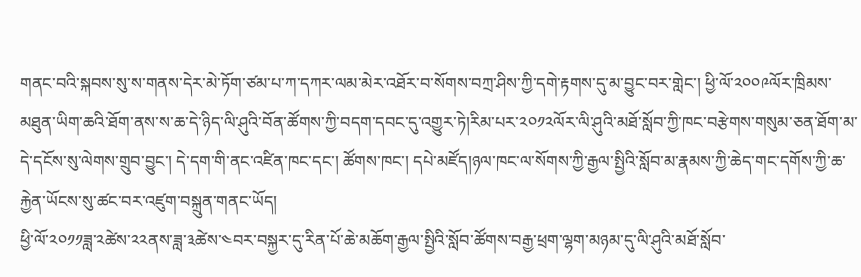གནང་བའི་སྐབས་སུ་ས་གནས་དེར་མེ་ཏོག་ཙམ་པ་ཀ་དཀར་ལམ་མེར་འཐོར་བ་སོགས་བཀྲ་ཤིས་ཀྱི་དགེ་རྟགས་དུ་མ་བྱུང་བར་གླེང་། ཕྱི་ལོ་༢༠༠༩ལོར་ཁྲིམས་མཐུན་ཡིག་ཆའི་ཐོག་ནས་ས་ཆ་དེ་ཉིད་ལི་ཤུའི་བོན་ཚོགས་ཀྱི་བདག་དབང་དུ་འགྱུར་ཏེ།རིམ་པར་༢༠༡༢ལོར་ལི་ཤུའི་མཐོ་སློབ་ཀྱི་ཁང་བརྩེགས་གསུམ་ཅན་ཐོག་མ་དེ་དངོས་སུ་ལེགས་གྲུབ་བྱུང་། དེ་དག་གི་ནང་འཛིན་ཁང་དང་། ཚོགས་ཁང་། དཔེ་མཛོད།ཉལ་ཁང་ལ་སོགས་ཀྱི་རྒྱལ་སྤྱིའི་སློབ་མ་རྣམས་ཀྱི་ཆེད་གང་དགོས་ཀྱི་ཆ་རྐྱེན་ཡོངས་སུ་ཚང་བར་འཛུག་བསྐྲུན་གནང་ཡོད།
ཕྱི་ལོ་༢༠༡༡ཟླ་༢ཚེས་༢༢ནས་ཟླ་༣ཚེས་༤བར་བསྐྱར་དུ་རིན་པོ་ཆེ་མཆོག་རྒྱལ་སྤྱིའི་སློབ་ཚོགས་བརྒྱ་ཕྲག་ལྷག་མཉམ་དུ་ལི་ཤུའི་མཐོ་སློབ་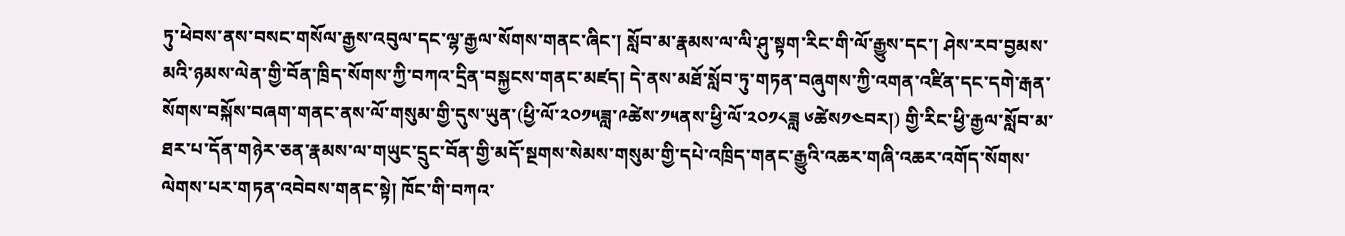ཏུ་ཕེབས་ནས་བསང་གསོལ་རྒྱས་འབུལ་དང་ལྷ་རྒྱལ་སོགས་གནང་ཞིང་། སློབ་མ་རྣམས་ལ་ལི་ཤུ་སྟག་རིང་གི་ལོ་རྒྱུས་དང་། ཤེས་རབ་བྱམས་མའི་ཉམས་ལེན་གྱི་བོན་ཁྲིད་སོགས་ཀྱི་བཀའ་དྲིན་བསྐྱངས་གནང་མཛད། དེ་ནས་མཐོ་སློབ་ཏུ་གཏན་བཞུགས་ཀྱི་འགན་འཛིན་དང་དགེ་རྒན་སོགས་བསྐོས་བཞག་གནང་ནས་ལོ་གསུམ་གྱི་དུས་ཡུན་(ཕྱི་ལོ་༢༠༡༥ཟླ་༩ཚེས་༡༥ནས་ཕྱི་ལོ་༢༠༡༨ཟླ ༦ཚེས༡༤བར།) གྱི་རིང་ཕྱི་རྒྱལ་སློབ་མ་ཐར་པ་དོན་གཉེར་ཅན་རྣམས་ལ་གཡུང་དྲུང་བོན་གྱི་མདོ་སྔགས་སེམས་གསུམ་གྱི་དཔེ་འཁྲིད་གནང་རྒྱུའི་འཆར་གཞི་འཆར་འགོད་སོགས་ལེགས་པར་གཏན་འབེབས་གནང་སྟེ། ཁོང་གི་བཀའ་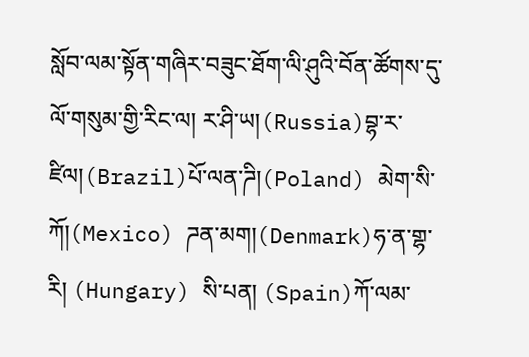སློབ་ལམ་སྟོན་གཞིར་བཟུང་ཐོག་ལི་ཤུའི་བོན་ཚོགས་དུ་ལོ་གསུམ་གྱི་རིང་ལ། ར་ཤི་ཡ།(Russia)བྷ་ར་ཛིལ།(Brazil)པོ་ལན་ཌི།(Poland) མེག་སི་ཀོ།(Mexico) ཌན་མག།(Denmark)ཧ་ན་གྷ་རི། (Hungary) སི་པན། (Spain)ཀོ་ལམ་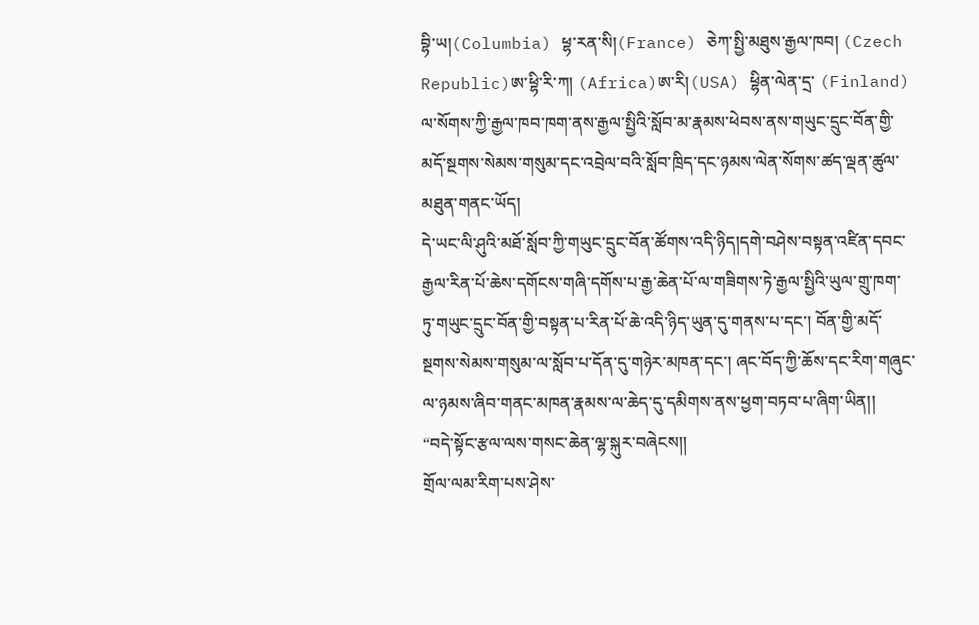བྷི་ཡ།(Columbia) ཕྷ་རན་སི།(France) ཅེཀ་སྤྱི་མཐུས་རྒྱལ་ཁབ། (Czech Republic)ཨ་ཕྷི་རི་ཀ། (Africa)ཨ་རི།(USA) ཕྷིན་ལེན་དྲ་ (Finland) ལ་སོགས་ཀྱི་རྒྱལ་ཁབ་ཁག་ནས་རྒྱལ་སྤྱིའི་སློབ་མ་རྣམས་ཕེབས་ནས་གཡུང་དྲུང་བོན་གྱི་མདོ་སྔགས་སེམས་གསུམ་དང་འབྲེལ་བའི་སློབ་ཁྲིད་དང་ཉམས་ལེན་སོགས་ཚད་ལྡན་ཚུལ་མཐུན་གནང་ཡོད།
དེ་ཡང་ལི་ཤུའི་མཐོ་སློབ་ཀྱི་གཡུང་དྲུང་བོན་ཚོགས་འདི་ཉིད།དགེ་བཤེས་བསྟན་འཛིན་དབང་རྒྱལ་རིན་པོ་ཆེས་དགོངས་གཞི་དགོས་པ་རྒྱ་ཆེན་པོ་ལ་གཟིགས་ཏེ་རྒྱལ་སྤྱིའི་ཡུལ་གྲུ་ཁག་ཏུ་གཡུང་དྲུང་བོན་གྱི་བསྟན་པ་རིན་པོ་ཆེ་འདི་ཉིད་ཡུན་དུ་གནས་པ་དང་། བོན་གྱི་མདོ་སྔགས་སེམས་གསུམ་ལ་སློབ་པ་དོན་དུ་གཉེར་མཁན་དང་། ཞང་བོད་ཀྱི་ཆོས་དང་རིག་གཞུང་ལ་ཉམས་ཞིབ་གནང་མཁན་རྣམས་ལ་ཆེད་དུ་དམིགས་ནས་ཕྱག་བཏབ་པ་ཞིག་ཡིན།།
“བདེ་སྟོང་རྩལ་ལས་གསང་ཆེན་ལྷ་སྐུར་བཞེངས།།
གྲོལ་ལམ་རིག་པས་ཤེས་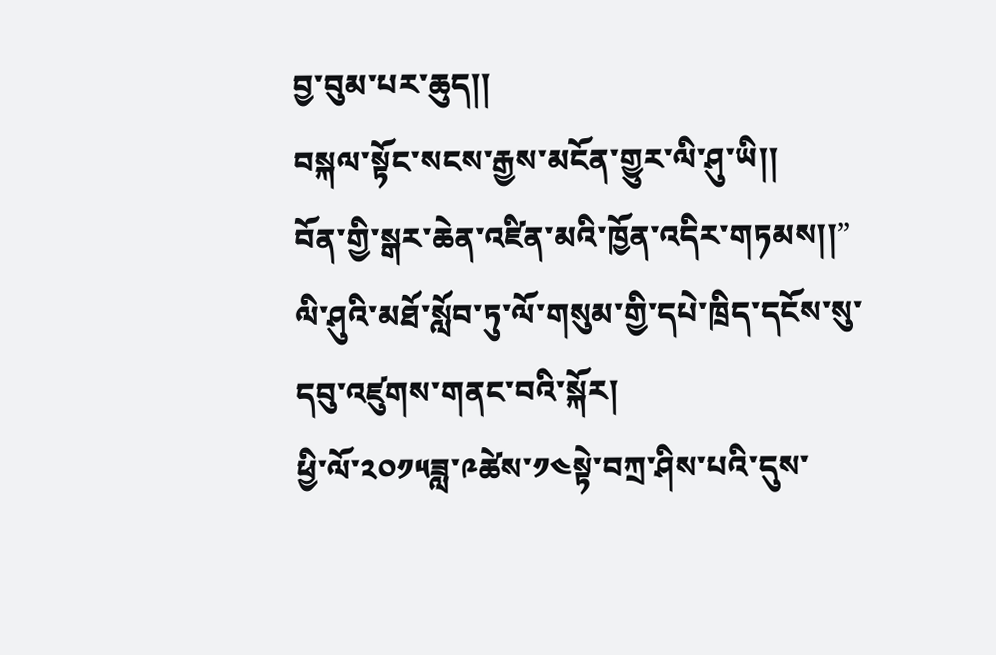བྱ་བུམ་པར་ཆུད།།
བསྐལ་སྟོང་སངས་རྒྱས་མངོན་གྱུར་ལི་ཤུ་ཡི།།
བོན་གྱི་སྒར་ཆེན་འཛིན་མའི་ཁྱོན་འདིར་གཏམས།།”
ལི་ཤུའི་མཐོ་སློབ་ཏུ་ལོ་གསུམ་གྱི་དཔེ་ཁྲིད་དངོས་སུ་དབུ་འཛུགས་གནང་བའི་སྐོར།
ཕྱི་ལོ་༢༠༡༥ཟླ་༩ཚེས་༡༤སྟེ་བཀྲ་ཤིས་པའི་དུས་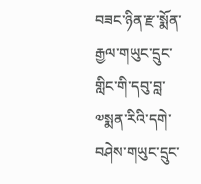བཟང་ཉིན་རྫ་སྨོན་རྒྱལ་གཡུང་དྲུང་གླིང་གི་དབུ་བླ་༧སྨན་རིའི་དགེ་བཤེས་གཡུང་དྲུང་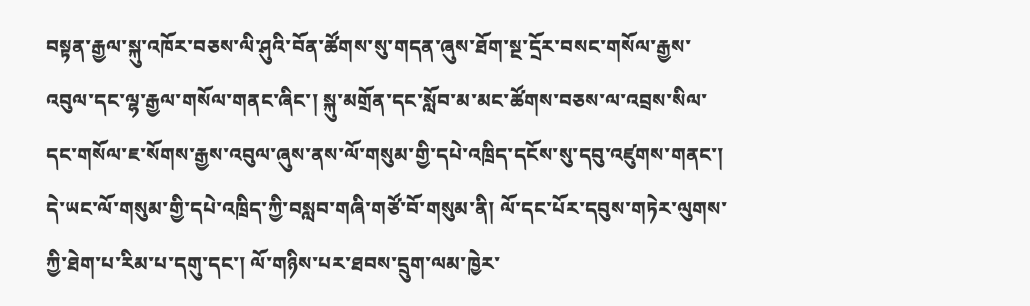བསྟན་རྒྱལ་སྐུ་འཁོར་བཅས་ལི་ཤུའི་བོན་ཚོགས་སུ་གདན་ཞུས་ཐོག་སྔ་དྲོར་བསང་གསོལ་རྒྱས་འབུལ་དང་ལྷ་རྒྱལ་གསོལ་གནང་ཞིང་། སྐུ་མགྲོན་དང་སློབ་མ་མང་ཚོགས་བཅས་ལ་འབྲས་སིལ་དང་གསོལ་ཇ་སོགས་རྒྱས་འབུལ་ཞུས་ནས་ལོ་གསུམ་གྱི་དཔེ་འཁྲིད་དངོས་སུ་དབུ་འཛུགས་གནང་། དེ་ཡང་ལོ་གསུམ་གྱི་དཔེ་འཁྲིད་ཀྱི་བསླབ་གཞི་གཙོ་བོ་གསུམ་ནི། ལོ་དང་པོར་དབུས་གཏེར་ལུགས་ཀྱི་ཐེག་པ་རིམ་པ་དགུ་དང་། ལོ་གཉིས་པར་ཐབས་དྲུག་ལམ་ཁྱེར་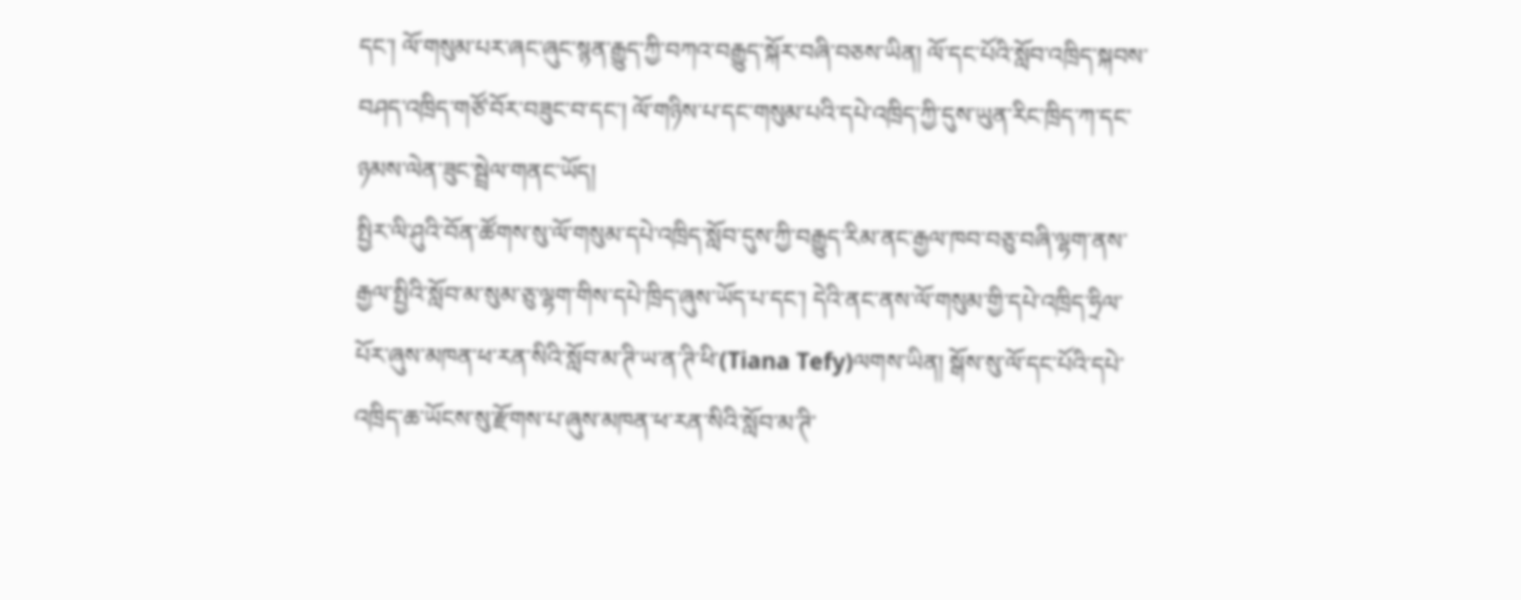དང་། ལོ་གསུམ་པར་ཞང་ཞུང་སྙན་རྒྱུད་ཀྱི་བཀའ་བརྒྱུད་སྐོར་བཞི་བཅས་ཡིན། ལོ་དང་པོའི་སློབ་འཁྲིད་སྐབས་བཤད་འཁྲིད་གཙོ་བོར་བཟུང་བ་དང་། ལོ་གཉིས་པ་དང་གསུམ་པའི་དཔེ་འཁྲིད་ཀྱི་དུས་ཡུན་རིང་ཁྲིད་ཀ་དང་ཉམས་ལེན་ཟུང་སྦྲེལ་གནང་ཡོད།
སྤྱིར་ལི་ཤུའི་བོན་ཚོགས་སུ་ལོ་གསུམ་དཔེ་འཁྲིད་སློབ་དུས་ཀྱི་བརྒྱུད་རིམ་ནང་རྒྱལ་ཁབ་བཅུ་བཞི་ལྷག་ནས་རྒྱལ་སྤྱིའི་སློབ་མ་སུམ་ཅུ་ལྷག་གིས་དཔེ་ཁྲིད་ཞུས་ཡོད་པ་དང་། དེའི་ནང་ནས་ལོ་གསུམ་གྱི་དཔེ་འཁྲིད་ཧྲིལ་པོར་ཞུས་མཁན་ཕ་རན་སིའི་སློབ་མ་ཊི་ཡ་ན་ཊི་ཕི་(Tiana Tefy)ལགས་ཡིན། སྒོས་སུ་ལོ་དང་པོའི་དཔེ་འཁྲིད་ཆ་ཡོངས་སུ་རྫོགས་པ་ཞུས་མཁན་ཕ་རན་སིའི་སློབ་མ་ཊི་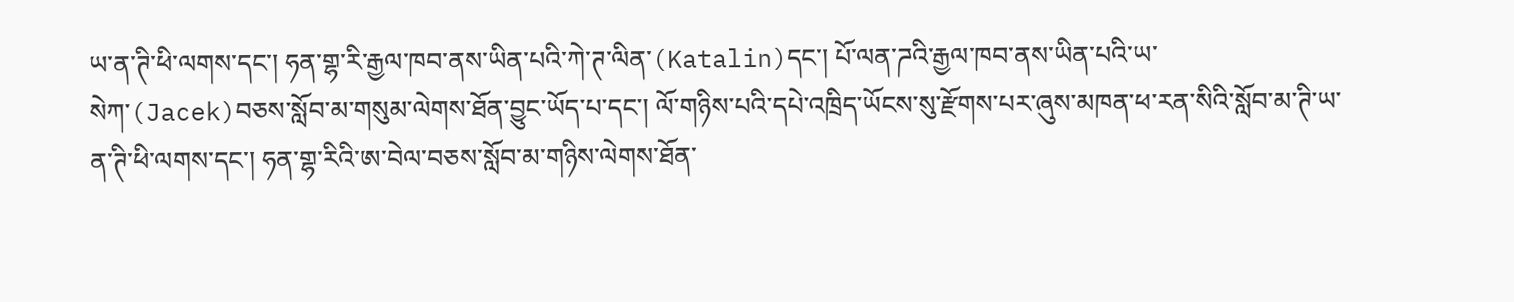ཡ་ན་ཊི་ཕི་ལགས་དང་། ཧན་གྷ་རི་རྒྱལ་ཁབ་ནས་ཡིན་པའི་ཀེ་ཊ་ལིན་(Katalin)དང་། པོ་ལན་ཌའི་རྒྱལ་ཁབ་ནས་ཡིན་པའི་ཡ་སེཀ་(Jacek)བཅས་སློབ་མ་གསུམ་ལེགས་ཐོན་བྱུང་ཡོད་པ་དང་། ལོ་གཉིས་པའི་དཔེ་འཁྲིད་ཡོངས་སུ་རྫོགས་པར་ཞུས་མཁན་ཕ་རན་སིའི་སློབ་མ་ཊི་ཡ་ན་ཊི་ཕི་ལགས་དང་། ཧན་གྷ་རིའི་ཨ་བེལ་བཅས་སློབ་མ་གཉིས་ལེགས་ཐོན་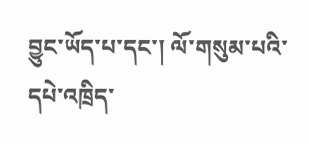བྱུང་ཡོད་པ་དང་། ལོ་གསུམ་པའི་དཔེ་འཁྲིད་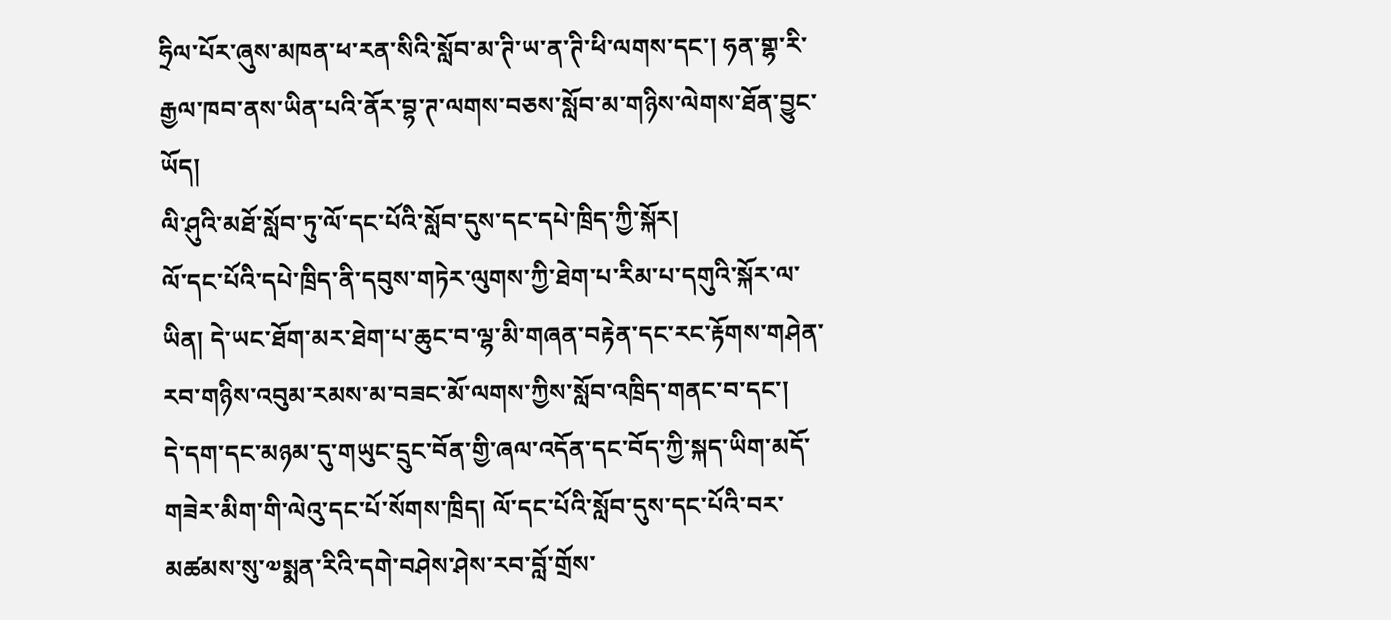ཧྲིལ་པོར་ཞུས་མཁན་ཕ་རན་སིའི་སློབ་མ་ཊི་ཡ་ན་ཊི་ཕི་ལགས་དང་། ཧན་གྷ་རི་རྒྱལ་ཁབ་ནས་ཡིན་པའི་ནོར་བྷ་ཊ་ལགས་བཅས་སློབ་མ་གཉིས་ལེགས་ཐོན་བྱུང་ཡོད།
ལི་ཤུའི་མཐོ་སློབ་ཏུ་ལོ་དང་པོའི་སློབ་དུས་དང་དཔེ་ཁྲིད་ཀྱི་སྐོར།
ལོ་དང་པོའི་དཔེ་ཁྲིད་ནི་དབུས་གཏེར་ལུགས་ཀྱི་ཐེག་པ་རིམ་པ་དགུའི་སྐོར་ལ་ཡིན། དེ་ཡང་ཐོག་མར་ཐེག་པ་ཆུང་བ་ལྷ་མི་གཞན་བརྟེན་དང་རང་རྟོགས་གཤེན་རབ་གཉིས་འབུམ་རམས་མ་བཟང་མོ་ལགས་ཀྱིས་སློབ་འཁྲིད་གནང་བ་དང་།
དེ་དག་དང་མཉམ་དུ་གཡུང་དྲུང་བོན་གྱི་ཞལ་འདོན་དང་བོད་ཀྱི་སྐད་ཡིག་མདོ་གཟེར་མིག་གི་ལེའུ་དང་པོ་སོགས་ཁྲིད། ལོ་དང་པོའི་སློབ་དུས་དང་པོའི་བར་མཚམས་སུ་༧སྨན་རིའི་དགེ་བཤེས་ཤེས་རབ་བློ་གྲོས་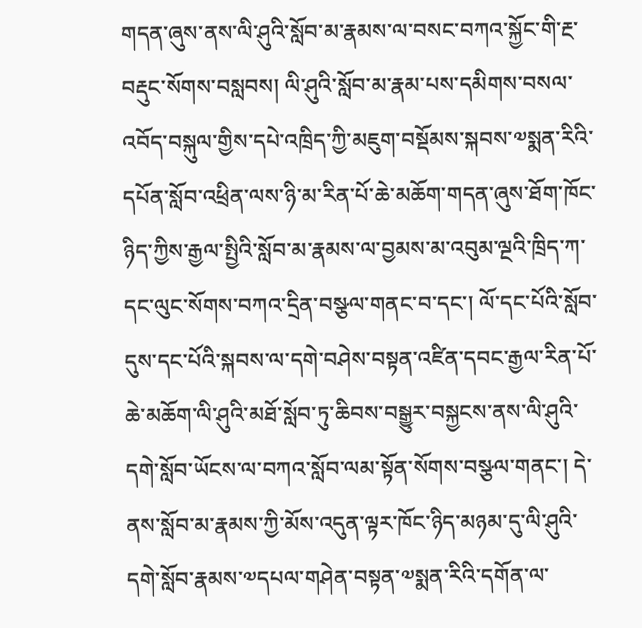གདན་ཞུས་ནས་ལི་ཤུའི་སློབ་མ་རྣམས་ལ་བསང་བཀའ་སྐྱོང་གི་རྔ་བརྡུང་སོགས་བསླབས། ལི་ཤུའི་སློབ་མ་རྣམ་པས་དམིགས་བསལ་འབོད་བསྐུལ་གྱིས་དཔེ་འཁྲིད་ཀྱི་མཇུག་བསྡོམས་སྐབས་༧སྨན་རིའི་དཔོན་སློབ་འཕྲིན་ལས་ཉི་མ་རིན་པོ་ཆེ་མཆོག་གདན་ཞུས་ཐོག་ཁོང་ཉིད་ཀྱིས་རྒྱལ་སྤྱིའི་སློབ་མ་རྣམས་ལ་བྱམས་མ་འབུམ་ལྔའི་ཁྲིད་ཀ་དང་ལུང་སོགས་བཀའ་དྲིན་བསྩལ་གནང་བ་དང་། ལོ་དང་པོའི་སློབ་དུས་དང་པོའི་སྐབས་ལ་དགེ་བཤེས་བསྟན་འཛིན་དབང་རྒྱལ་རིན་པོ་ཆེ་མཆོག་ལི་ཤུའི་མཐོ་སློབ་ཏུ་ཆིབས་བསྒྱུར་བསྐྱངས་ནས་ལི་ཤུའི་དགེ་སློབ་ཡོངས་ལ་བཀའ་སློབ་ལམ་སྟོན་སོགས་བསྩལ་གནང་། དེ་ནས་སློབ་མ་རྣམས་ཀྱི་མོས་འདུན་ལྟར་ཁོང་ཉིད་མཉམ་དུ་ལི་ཤུའི་དགེ་སློབ་རྣམས་༧དཔལ་གཤེན་བསྟན་༧སྨན་རིའི་དགོན་ལ་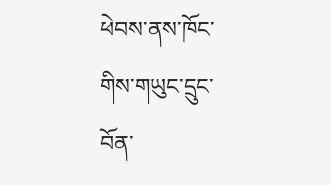ཕེབས་ནས་ཁོང་གིས་གཡུང་དྲུང་བོན་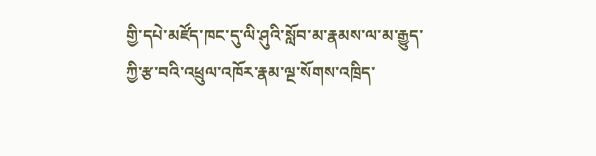གྱི་དཔེ་མཛོད་ཁང་དུ་ལི་ཤུའི་སློབ་མ་རྣམས་ལ་མ་རྒྱུད་ཀྱི་རྩ་བའི་འཕྲུལ་འཁོར་རྣམ་ལྔ་སོགས་འཁྲིད་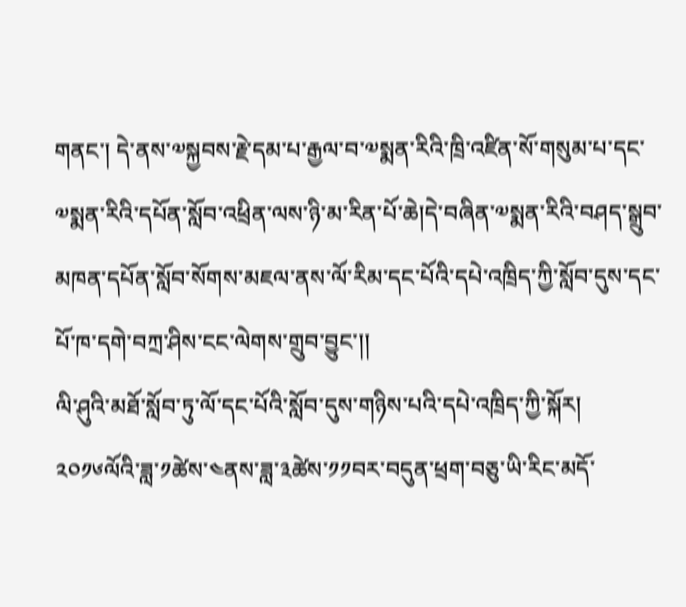གནང་། དེ་ནས་༧སྐྱབས་རྗེ་དམ་པ་རྒྱལ་བ་༧སྨན་རིའི་ཁྲི་འཛིན་སོ་གསུམ་པ་དང་༧སྨན་རིའི་དཔོན་སློབ་འཕྲིན་ལས་ཉི་མ་རིན་པོ་ཆེ།དེ་བཞིན་༧སྨན་རིའི་བཤད་སྒྲུབ་མཁན་དཔོན་སློབ་སོགས་མཇལ་ནས་ལོ་རིམ་དང་པོའི་དཔེ་འཁྲིད་ཀྱི་སློབ་དུས་དང་པོ་ཁ་དགེ་བཀྲ་ཤིས་ངང་ལེགས་གྲུབ་བྱུང་།།
ལི་ཤུའི་མཐོ་སློབ་ཏུ་ལོ་དང་པོའི་སློབ་དུས་གཉིས་པའི་དཔེ་འཁྲིད་ཀྱི་སྐོར།
༢༠༡༦ལོའི་ཟླ་༡ཚེས་༤ནས་ཟླ་༣ཚེས་༡༡བར་བདུན་ཕྲག་བཅུ་ཡི་རིང་མདོ་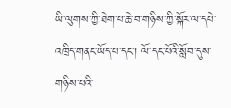ཡི་ལུགས་ཀྱི་ཐེག་པ་ཆེ་བ་གཉིས་ཀྱི་སྐོར་ལ་དཔེ་འཁྲིད་གནང་ཡོད་པ་དང་། ལོ་དང་པོའི་སློབ་དུས་གཉིས་པའི་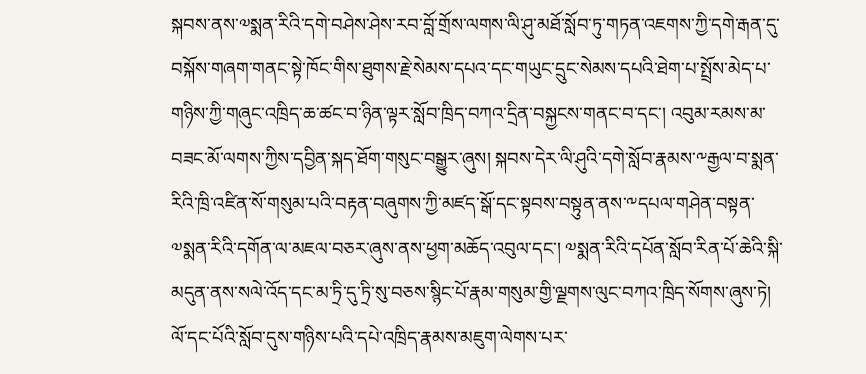སྐབས་ནས་༧སྨན་རིའི་དགེ་བཤེས་ཤེས་རབ་བློ་གྲོས་ལགས་ལི་ཤུ་མཐོ་སློབ་ཏུ་གཏན་འཇགས་ཀྱི་དགེ་རྒན་དུ་བསྐོས་གཞག་གནང་སྟེ་ཁོང་གིས་ཐུགས་རྗེ་སེམས་དཔའ་དང་གཡུང་དྲུང་སེམས་དཔའི་ཐེག་པ་སྤྲོས་མེད་པ་གཉིས་ཀྱི་གཞུང་འཁྲིད་ཆ་ཚང་བ་ཉིན་ལྟར་སློབ་ཁྲིད་བཀའ་དྲིན་བསྐྱངས་གནང་བ་དང་། འབུམ་རམས་མ་བཟང་མོ་ལགས་ཀྱིས་དབྱིན་སྐད་ཐོག་གསུང་བསྒྱུར་ཞུས། སྐབས་དེར་ལི་ཤུའི་དགེ་སློབ་རྣམས་༸རྒྱལ་བ་སྨན་རིའི་ཁྲི་འཛིན་སོ་གསུམ་པའི་བརྟན་བཞུགས་ཀྱི་མཛད་སྒོ་དང་སྟབས་བསྟུན་ནས་༸དཔལ་གཤེན་བསྟན་༧སྨན་རིའི་དགོན་ལ་མཇལ་བཅར་ཞུས་ནས་ཕྱག་མཆོད་འབུལ་དང་། ༧སྨན་རིའི་དཔོན་སློབ་རིན་པོ་ཆེའི་སྐི་མདུན་ནས་སལེ་འོད་དང་མ་ཏྲི་དུ་ཏྲི་སུ་བཅས་སྙིང་པོ་རྣམ་གསུམ་གྱི་ལྗགས་ལུང་བཀའ་ཁྲིད་སོགས་ཞུས་ཏེ། ལོ་དང་པོའི་སློབ་དུས་གཉིས་པའི་དཔེ་འཁྲིད་རྣམས་མཇུག་ལེགས་པར་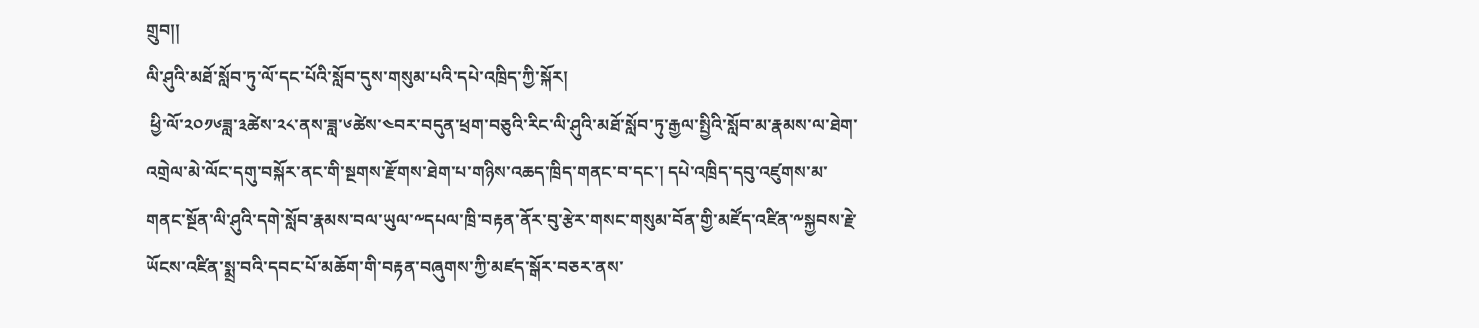གྲུབ།།
ལི་ཤུའི་མཐོ་སློབ་ཏུ་ལོ་དང་པོའི་སློབ་དུས་གསུམ་པའི་དཔེ་འཁྲིད་ཀྱི་སྐོར།
 ཕྱི་ལོ་༢༠༡༦ཟླ་༣ཚེས་༢༨་ནས་ཟླ་༦ཚེས་༤བར་བདུན་ཕྲག་བཅུའི་རིང་ལི་ཤུའི་མཐོ་སློབ་ཏུ་རྒྱལ་སྤྱིའི་སློབ་མ་རྣམས་ལ་ཐེག་འགྲེལ་མེ་ལོང་དགུ་བསྐོར་ནང་གི་སྔགས་རྫོགས་ཐེག་པ་གཉིས་འཆད་ཁྲིད་གནང་བ་དང་། དཔེ་འཁྲིད་དབུ་འཛུགས་མ་གནང་སྔོན་ལི་ཤུའི་དགེ་སློབ་རྣམས་བལ་ཡུལ་༸དཔལ་ཁྲི་བརྟན་ནོར་བུ་རྩེར་གསང་གསུམ་བོན་གྱི་མཛོད་འཛིན་༸སྐྱབས་རྗེ་ཡོངས་འཛིན་སྨྲ་བའི་དབང་པོ་མཆོག་གི་བརྟན་བཞུགས་ཀྱི་མཛད་སྒོར་བཅར་ནས་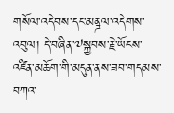གསོལ་འདེབས་དང་མནྜལ་འདེགས་འབུལ། དེ་བཞིན་༧སྐྱབས་རྗེ་ཡོངས་འཛིན་མཆོག་གི་མདུན་ནས་ཟབ་གདམས་བཀའ་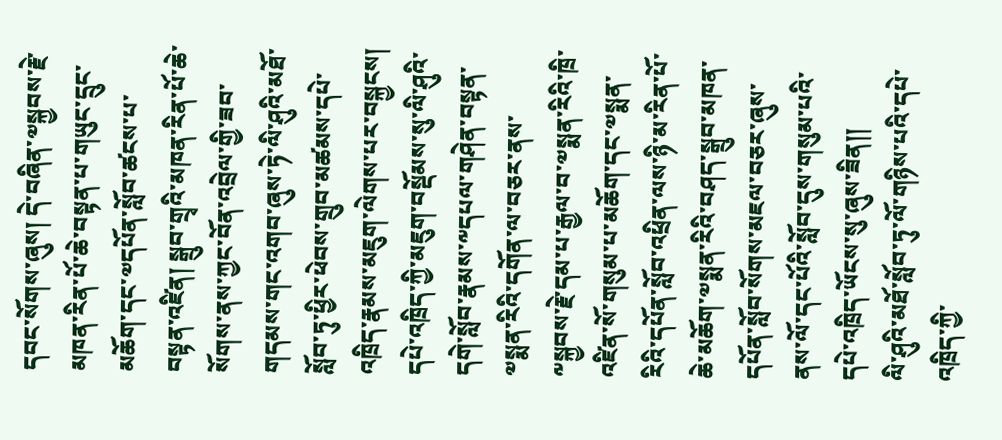དབང་སོགས་ཞུས། དེ་བཞིན་༧སྐྱབས་རྗེ་མཁན་རིན་པོ་ཆེ་བསྟན་པ་གཡུང་དྲུང་མཆོག་དང་༧དཔོན་སློབ་ཚངས་པ་བསྟན་འཛིན། སྒྲུབ་གྲྭའི་མཁན་རིན་པོ་ཆེ་སོགས་ནས་ཀྱང་བོན་འབྲེལ་གྱི་ཟབ་གདམས་གང་འགབ་ཞུས་ཏེ་ལི་ཤུའི་མཐོ་སློབ་ཏུ་ཕྱིར་ཕེབས་གྲུབ་མཚམས་དཔེ་འཁྲིད་རྣམས་མཇུག་ལེགས་པར་བསྐྱངས། དཔེ་འཁྲིད་ཀྱི་མཇུག་བསྡོམས་སུ་ལི་ཤུའི་དགེ་སློབ་རྣམས་༸དཔལ་གཤེན་བསྟན་༧སྨན་རིའི་དགོན་ལ་བཅར་ནས་༸སྐྱབས་རྗེ་དམ་པ་རྒྱལ་བ་༧སྨན་རིའི་ཁྲི་འཛིན་སོ་གསུམ་པ་མཆོག་དང་༧སྨན་རིའི་དཔོན་སློབ་འཕྲིན་ལས་ཉི་མ་རིན་པོ་ཆེ་མཆོག་༧སྨན་རིའི་བཤད་སྒྲུབ་མཁན་དཔོན་སློབ་སོགས་མཇལ་བཅར་ཞུས་ནས་ལོ་དང་པོའི་སློབ་དུས་གསུམ་པའི་དཔེ་འཁྲིད་ཡོངས་སུ་ཞུས་ཟིན།།
ལི་ཤུའི་མཐོ་སློབ་ཏུ་ལོ་གཉིས་པའི་དཔེ་འཁྲིད་ཀྱི་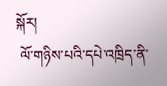སྐོར།
 ལོ་གཉིས་པའི་དཔེ་འཁྲིད་ནི་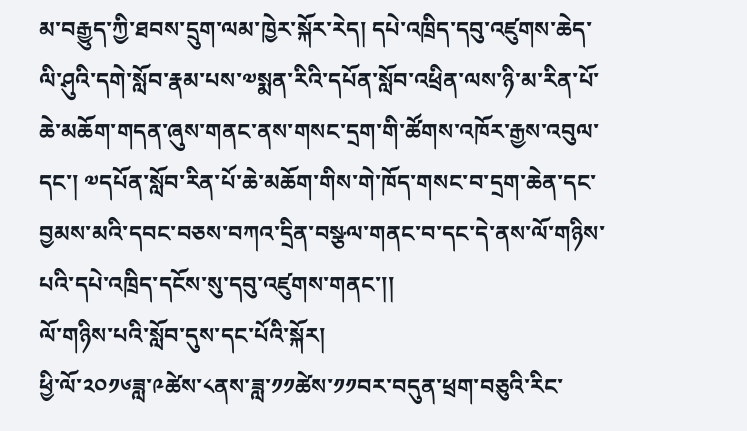མ་བརྒྱུད་ཀྱི་ཐབས་དྲུག་ལམ་ཁྱེར་སྐོར་རེད། དཔེ་འཁྲིད་དབུ་འཛུགས་ཆེད་ལི་ཤུའི་དགེ་སློབ་རྣམ་པས་༧སྨན་རིའི་དཔོན་སློབ་འཕྲིན་ལས་ཉི་མ་རིན་པོ་ཆེ་མཆོག་གདན་ཞུས་གནང་ནས་གསང་དྲག་གི་ཚོགས་འཁོར་རྒྱས་འབུལ་དང་། ༧དཔོན་སློབ་རིན་པོ་ཆེ་མཆོག་གིས་གེ་ཁོད་གསང་བ་དྲག་ཆེན་དང་བྱམས་མའི་དབང་བཅས་བཀའ་དྲིན་བསྩལ་གནང་བ་དང་དེ་ནས་ལོ་གཉིས་པའི་དཔེ་འཁྲིད་དངོས་སུ་དབུ་འཛུགས་གནང་།།
ལོ་གཉིས་པའི་སློབ་དུས་དང་པོའི་སྐོར།
ཕྱི་ལོ་༢༠༡༦ཟླ་༩ཚེས་༨ནས་ཟླ་༡༡ཚེས་༡༡བར་བདུན་ཕྲག་བཅུའི་རིང་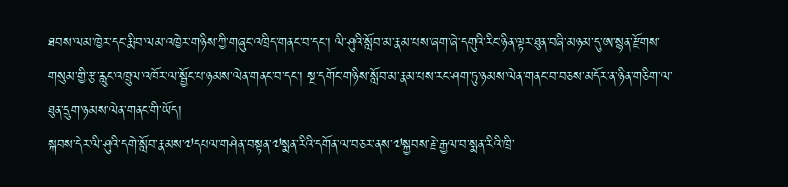ཐབས་ལམ་ཁྱེར་དང་རྨི་བ་ལམ་འཁྱེར་གཉིས་ཀྱི་གཞུང་འཁྲིད་གནང་བ་དང་། ལི་ཤུའི་སློབ་མ་རྣམ་པས་ཞག་ཞེ་དགུའི་རིང་ཉིན་ལྟར་ཐུན་བཞི་མཉམ་དུ་ཨ་སྙན་རྫོགས་གསུམ་གྱི་རྩ་རླུང་འཁྲུལ་འཁོར་ལ་སྦྱོང་པ་ཉམས་ལེན་གནང་བ་དང་། སྔ་དགོང་གཉིས་སློབ་མ་རྣམ་པས་རང་ཤག་ཏུ་ཉམས་ལེན་གནང་བ་བཅས་མདོར་ན་ཉིན་གཅིག་ལ་ཐུན་དྲུག་ཉམས་ལེན་གནང་གི་ཡོད།
སྐབས་དེར་ལི་ཤུའི་དགེ་སློབ་རྣམས་༧དཔལ་གཤེན་བསྟན་༧སྨན་རིའི་དགོན་ལ་བཅར་ནས་༧སྐྱབས་རྗེ་རྒྱལ་བ་སྨན་རིའི་ཁྲི་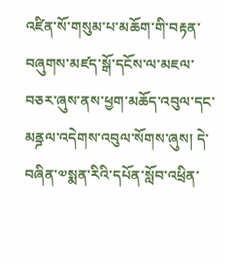འཛིན་སོ་གསུམ་པ་མཆོག་གི་བརྟན་བཞུགས་མཛད་སྒོ་དངོས་ལ་མཇལ་བཅར་ཞུས་ནས་ཕྱག་མཆོད་འབུལ་དང་མནྜལ་འདེགས་འབུལ་སོགས་ཞུས། དེ་བཞིན་༧སྨན་རིའི་དཔོན་སློབ་འཕྲིན་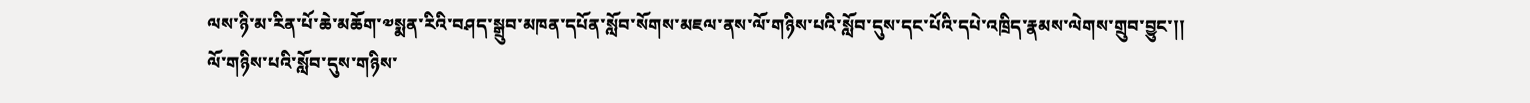ལས་ཉི་མ་རིན་པོ་ཆེ་མཆོག་༧སྨན་རིའི་བཤད་སྒྲུབ་མཁན་དཔོན་སློབ་སོགས་མཇལ་ནས་ལོ་གཉིས་པའི་སློབ་དུས་དང་པོའི་དཔེ་འཁྲིད་རྣམས་ལེགས་གྲུབ་བྱུང་།།
ལོ་གཉིས་པའི་སློབ་དུས་གཉིས་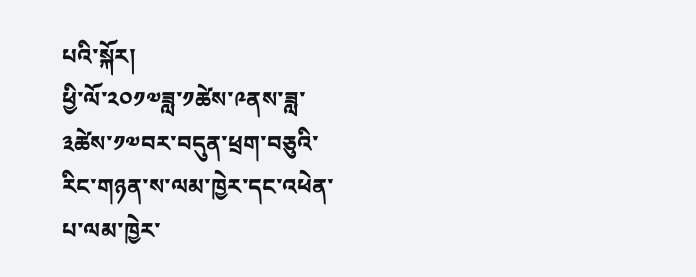པའི་སྐོར།
ཕྱི་ལོ་༢༠༡༧ཟླ་༡ཚེས་༩ནས་ཟླ་༣ཚེས་༡༧བར་བདུན་ཕྲག་བཅུའི་རིང་གཉན་ས་ལམ་ཁྱེར་དང་འཕེན་པ་ལམ་ཁྱེར་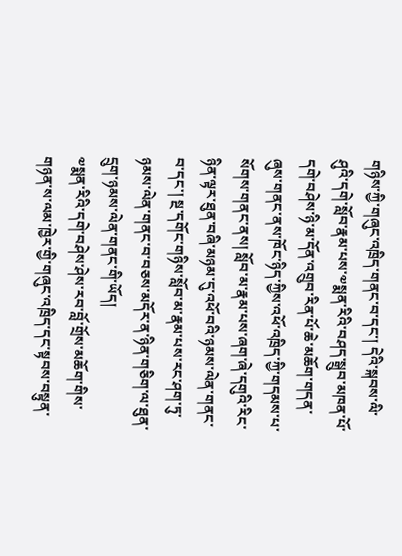གཉིས་ཀྱི་གཞུང་འཁྲིད་གནང་བ་དང་། དེའི་སྐབས་ལི་ཤུའི་དགེ་སློབ་རྣམ་པས་༧སྨན་རིའི་བཤད་སྒྲུབ་མཁན་པོ་དགེ་བཤེས་ཉི་མ་དོན་འགྲུབ་རིན་པོ་ཆེ་མཆོག་གདན་ཞུས་གནང་ནས་ཁོང་ཉིད་ཀྱིས་འཕོ་འཁྲིད་ཀྱི་གདམས་པ་སོགས་གནང་ནས། སློབ་མ་རྣམ་པས་ཞག་ཞེ་དགུའི་རིང་ཉིན་ལྟར་ཐུན་བཞི་མཉམ་དུ་འཕོ་བའི་ཉམས་ལེན་གནང་བ་དང་། སྔ་དགོང་གཉིས་སློབ་མ་རྣམ་པས་རང་ཤག་ཏུ་ཉམས་ལེན་གནང་བ་བཅས་མདོར་ན་ཉིན་གཅིག་ལ་ཐུན་དྲུག་ཉམས་ལེན་གནང་གི་ཡོད།
༧སྨན་རིའི་དགེ་བཤེས་ཤེས་རབ་བློ་གྲོས་མཆོག་གིས་གཉན་ས་ལམ་ཁྱེར་གྱི་གཞུང་འཁྲིད་དང་སྟབས་བསྟུན་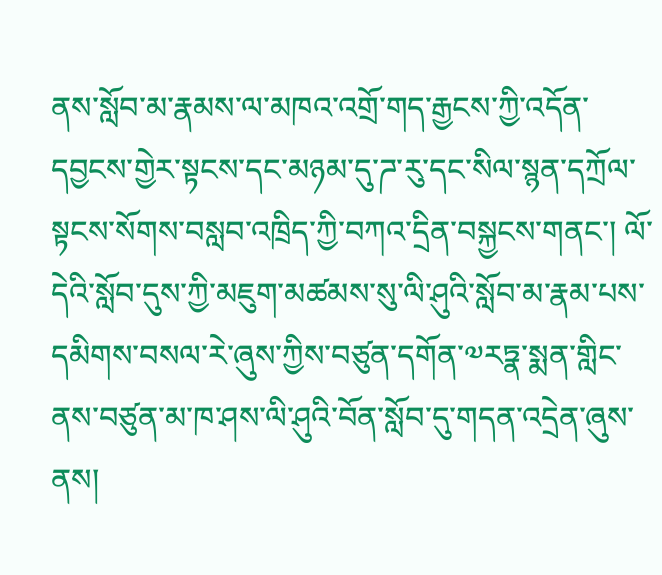ནས་སློབ་མ་རྣམས་ལ་མཁའ་འགྲོ་གད་རྒྱངས་ཀྱི་འདོན་དབྱངས་གྱེར་སྟངས་དང་མཉམ་དུ་ཌ་རུ་དང་སིལ་སྙན་དཀྲོལ་སྟངས་སོགས་བསླབ་འཁྲིད་ཀྱི་བཀའ་དྲིན་བསྐྱངས་གནང་། ལོ་དེའི་སློབ་དུས་ཀྱི་མཇུག་མཚམས་སུ་ལི་ཤུའི་སློབ་མ་རྣམ་པས་དམིགས་བསལ་རེ་ཞུས་ཀྱིས་བཙུན་དགོན་༧རཏྣ་སྨན་གླིང་ནས་བཙུན་མ་ཁ་ཤས་ལི་ཤུའི་བོན་སློབ་དུ་གདན་འདྲེན་ཞུས་ནས།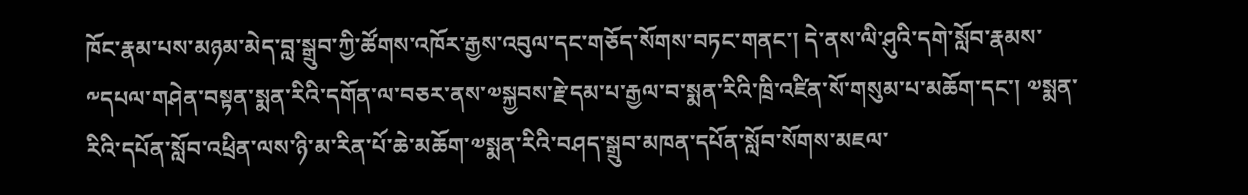ཁོང་རྣམ་པས་མཉམ་མེད་བླ་སྒྲུབ་ཀྱི་ཚོགས་འཁོར་རྒྱས་འབུལ་དང་གཅོད་སོགས་བཏང་གནང་། དེ་ནས་ལི་ཤུའི་དགེ་སློབ་རྣམས་༸དཔལ་གཤེན་བསྟན་སྨན་རིའི་དགོན་ལ་བཅར་ནས་༧སྐྱབས་རྗེ་དམ་པ་རྒྱལ་བ་སྨན་རིའི་ཁྲི་འཛིན་སོ་གསུམ་པ་མཆོག་དང་། ༧སྨན་རིའི་དཔོན་སློབ་འཕྲིན་ལས་ཉི་མ་རིན་པོ་ཆེ་མཆོག་༧སྨན་རིའི་བཤད་སྒྲུབ་མཁན་དཔོན་སློབ་སོགས་མཇལ་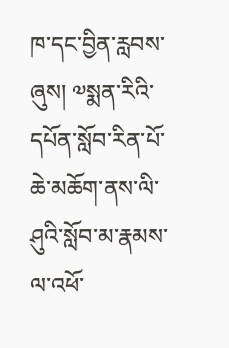ཁ་དང་བྱིན་རླབས་ཞུས། ༧སྨན་རིའི་དཔོན་སློབ་རིན་པོ་ཆེ་མཆོག་ནས་ལི་ཤུའི་སློབ་མ་རྣམས་ལ་འཕོ་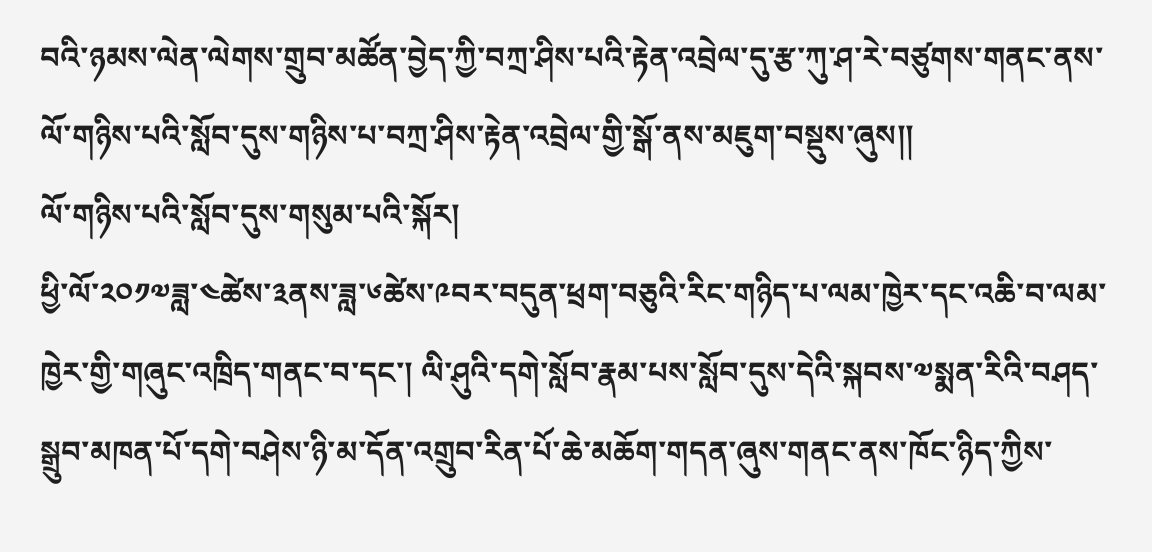བའི་ཉམས་ལེན་ལེགས་གྲུབ་མཚོན་བྱེད་ཀྱི་བཀྲ་ཤིས་པའི་རྟེན་འབྲེལ་དུ་རྩ་ཀུ་ཤ་རེ་བཙུགས་གནང་ནས་ལོ་གཉིས་པའི་སློབ་དུས་གཉིས་པ་བཀྲ་ཤིས་རྟེན་འབྲེལ་གྱི་སྒོ་ནས་མཇུག་བསྡུས་ཞུས།།
ལོ་གཉིས་པའི་སློབ་དུས་གསུམ་པའི་སྐོར།
ཕྱི་ལོ་༢༠༡༧ཟླ་༤ཚེས་༣ནས་ཟླ་༦ཚེས་༩བར་བདུན་ཕྲག་བཅུའི་རིང་གཉིད་པ་ལམ་ཁྱེར་དང་འཆི་བ་ལམ་ཁྱེར་གྱི་གཞུང་འཁྲིད་གནང་བ་དང་། ལི་ཤུའི་དགེ་སློབ་རྣམ་པས་སློབ་དུས་དེའི་སྐབས་༧སྨན་རིའི་བཤད་སྒྲུབ་མཁན་པོ་དགེ་བཤེས་ཉི་མ་དོན་འགྲུབ་རིན་པོ་ཆེ་མཆོག་གདན་ཞུས་གནང་ནས་ཁོང་ཉིད་ཀྱིས་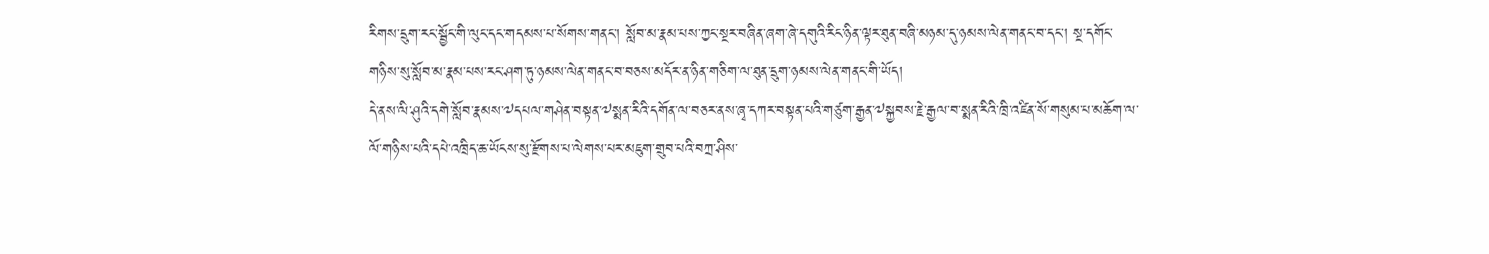རིགས་དྲུག་རང་སྦྱོང་གི་ལུང་དང་གདམས་པ་སོགས་གནང་། སློབ་མ་རྣམ་པས་ཀྱང་སྔར་བཞིན་ཞག་ཞེ་དགུའི་རིང་ཉིན་ལྟར་ཐུན་བཞི་མཉམ་དུ་ཉམས་ལེན་གནང་བ་དང་། སྔ་དགོང་གཉིས་སུ་སློབ་མ་རྣམ་པས་རང་ཤག་ཏུ་ཉམས་ལེན་གནང་བ་བཅས་མདོར་ན་ཉིན་གཅིག་ལ་ཐུན་དྲུག་ཉམས་ལེན་གནང་གི་ཡོད།
དེ་ནས་ལི་ཤུའི་དགེ་སློབ་རྣམས་༧དཔལ་གཤེན་བསྟན་༧སྨན་རིའི་དགོན་ལ་བཅར་ནས་ཞྭ་དཀར་བསྟན་པའི་གཙུག་རྒྱན་༧སྐྱབས་རྗེ་རྒྱལ་བ་སྨན་རིའི་ཁྲི་འཛིན་སོ་གསུམ་པ་མཆོག་ལ་ལོ་གཉིས་པའི་དཔེ་འཁྲིད་ཆ་ཡོངས་སུ་རྫོགས་པ་ལེགས་པར་མཇུག་གྲུབ་པའི་བཀྲ་ཤིས་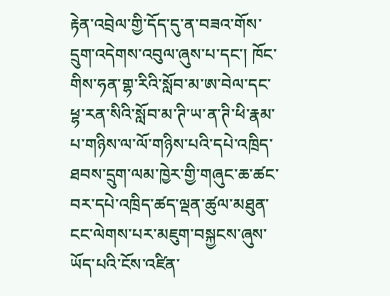རྟེན་འབྲེལ་གྱི་དོད་དུ་ན་བཟའ་གོས་དྲུག་འདེགས་འབུལ་ཞུས་པ་དང་། ཁོང་གིས་ཧན་གྷ་རིའི་སློབ་མ་ཨ་བེལ་དང་ཕྷ་རན་སིའི་སློབ་མ་ཊི་ཡ་ན་ཊི་ཕི་རྣམ་པ་གཉིས་ལ་ལོ་གཉིས་པའི་དཔེ་འཁྲིད་ཐབས་དྲུག་ལམ་ཁྱེར་གྱི་གཞུང་ཆ་ཚང་བར་དཔེ་འཁྲིད་ཚད་ལྡན་ཚུལ་མཐུན་ངང་ལེགས་པར་མཇུག་བསྐྱངས་ཞུས་ཡོད་པའི་ངོས་འཛིན་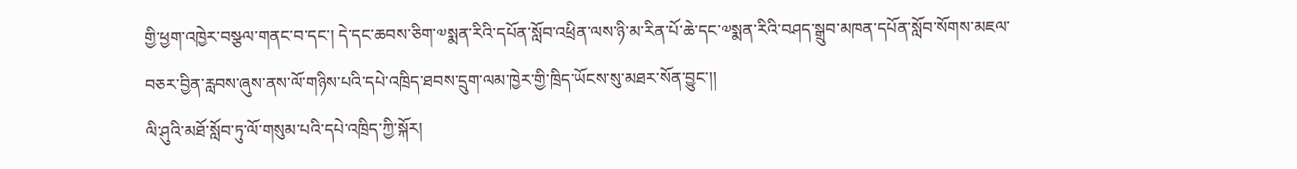གྱི་ཕྱག་འཁྱེར་བསྩལ་གནང་བ་དང་། དེ་དང་ཆབས་ཅིག་༧སྨན་རིའི་དཔོན་སློབ་འཕྲིན་ལས་ཉི་མ་རིན་པོ་ཆེ་དང་༧སྨན་རིའི་བཤད་སྒྲུབ་མཁན་དཔོན་སློབ་སོགས་མཇལ་བཅར་བྱིན་རླབས་ཞུས་ནས་ལོ་གཉིས་པའི་དཔེ་འཁྲིད་ཐབས་དྲུག་ལམ་ཁྱེར་གྱི་ཁྲིད་ཡོངས་སུ་མཐར་སོན་བྱུང་།།
ལི་ཤུའི་མཐོ་སློབ་ཏུ་ལོ་གསུམ་པའི་དཔེ་འཁྲིད་ཀྱི་སྐོར།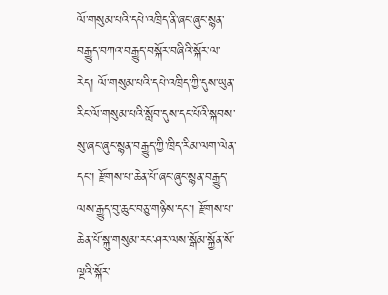ལོ་གསུམ་པའི་དཔེ་འཁྲིད་ནི་ཞང་ཞུང་སྙན་བརྒྱུད་བཀའ་བརྒྱུད་བསྐོར་བཞིའི་སྐོར་ལ་རེད། ལོ་གསུམ་པའི་དཔེ་འཁྲིད་ཀྱི་དུས་ཡུན་རིང་ལོ་གསུམ་པའི་སློབ་དུས་དང་པོའི་སྐབས་སུ་ཞང་ཞུང་སྙན་བརྒྱུད་ཀྱི་ཁྲིད་རིམ་ལག་ལེན་དང་། རྫོགས་པ་ཆེན་པོ་ཞང་ཞུང་སྙན་བརྒྱུད་ལས་རྒྱུད་བུ་ཆུང་བཅུ་གཉིས་དང་། རྫོགས་པ་ཆེན་པོ་སྐུ་གསུམ་རང་ཤར་ལས་སྒོམ་སྐྱོན་སོ་ལྔའི་སྐོར་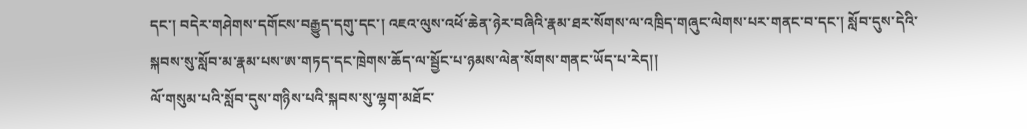དང་། བདེར་གཤེགས་དགོངས་བརྒྱུད་དགུ་དང་། འཇའ་ལུས་འཕོ་ཆེན་ཉེར་བཞིའི་རྣམ་ཐར་སོགས་ལ་འཁྲིད་གཞུང་ལེགས་པར་གནང་བ་དང་། སློབ་དུས་དེའི་སྐབས་སུ་སློབ་མ་རྣམ་པས་ཨ་གཏད་དང་ཁྲེགས་ཆོད་ལ་སྦྱོང་པ་ཉམས་ལེན་སོགས་གནང་ཡོད་པ་རེད།།
ལོ་གསུམ་པའི་སློབ་དུས་གཉིས་པའི་སྐབས་སུ་ལྷག་མཐོང་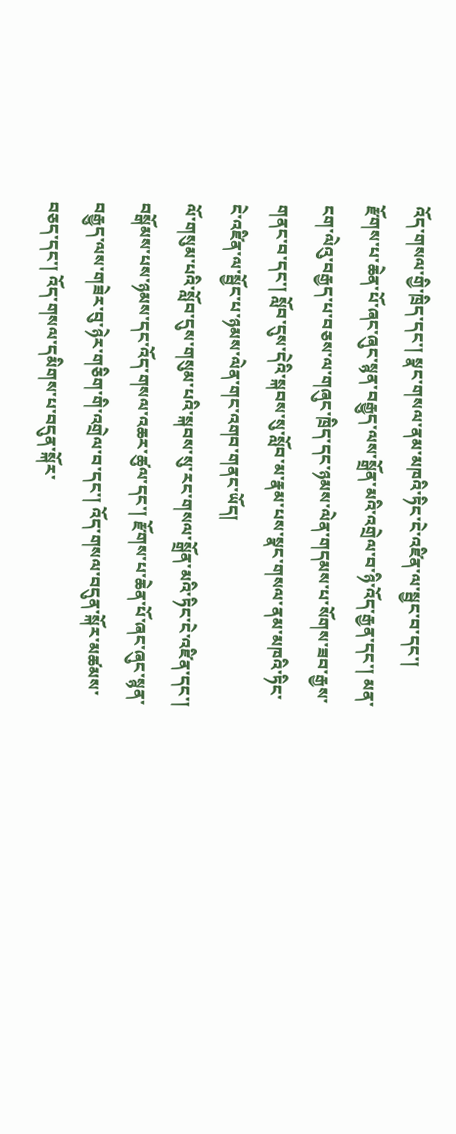འོད་གསལ་གྱི་ཁྲིད་དང་། སྣང་གསལ་ནམ་མཁའི་ཏིང་ངེ་འཛིན་ལ་སྦྱང་བ་དང་། རྫོགས་པ་ཆེན་པོ་ཞང་ཞུང་སྙན་བརྒྱུད་ལས་སྒྲོན་མའི་འགྲེལ་བ་ཉི་འོད་རྒྱན་དང་། མན་ངག་ལེའུ་བརྒྱད་པ་བཅས་ལ་གཞུང་ཁྲིད་དང་ཉམས་ལེན་གདམས་པ་སོགས་ཟབ་རྒྱས་གནང་བ་དང་། སློབ་དུས་དེའི་སྐབས་སུ་སློབ་མ་རྣམ་པས་སྣང་གསལ་ནམ་མཁའི་ཏིང་ངེ་འཛིན་ལ་སྦྱོང་པ་ཉམས་ལེན་གང་འགབ་གནང་ཡོད།
ལོ་གསུམ་པའི་སློབ་དུས་གསུམ་པའི་སྐབས་སུ་རང་གསལ་སྒྲོན་མའི་ཏིང་ངེ་འཛིན་དང་། བསྒོམས་པས་ཉམས་དང་འོད་གསལ་འཆར་ཚུལ་དང་། རྫོགས་པ་ཆེན་པོ་ཞང་ཞུང་སྙན་བརྒྱུད་ལས་གཟེར་བུ་ཉེར་གཅིག་གི་འགྲེལ་བ་དང་། འོད་གསལ་བདུན་སྐོར་མཚམས་བཅད་དང་། འོད་གསལ་དམིགས་པ་བདུན་སྐོར་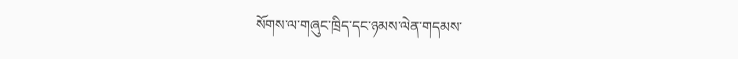སོགས་ལ་གཞུང་ཁྲིད་དང་ཉམས་ལེན་གདམས་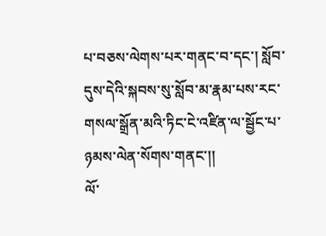པ་བཅས་ལེགས་པར་གནང་བ་དང་། སློབ་དུས་དེའི་སྐབས་སུ་སློབ་མ་རྣམ་པས་རང་གསལ་སྒྲོན་མའི་ཏིང་ངེ་འཛིན་ལ་སྦྱོང་པ་ཉམས་ལེན་སོགས་གནང་།།
ལོ་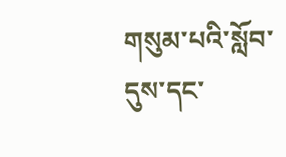གསུམ་པའི་སློབ་དུས་དང་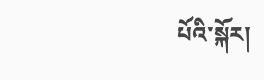པོའི་སྐོར།